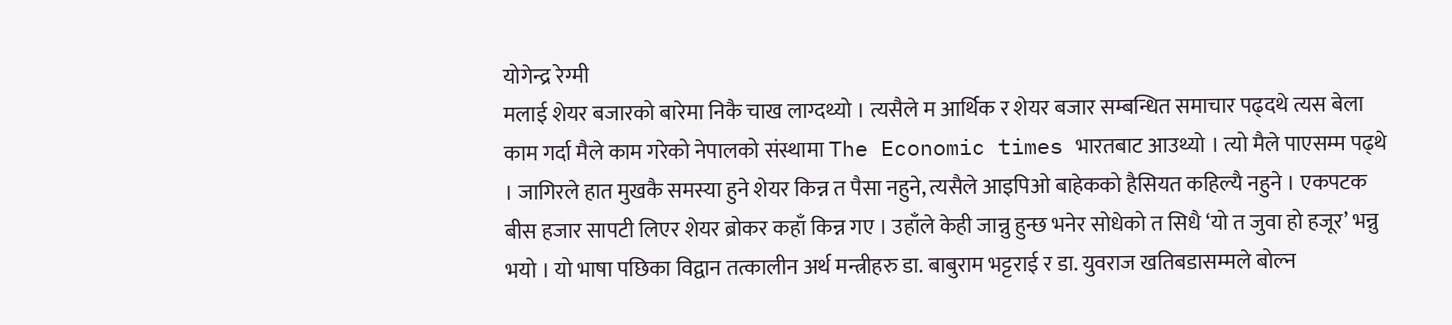योगेन्द्र रेग्मी
मलाई शेयर बजारको बारेमा निकै चाख लाग्दथ्यो । त्यसैले म आर्थिक र शेयर बजार सम्बन्धित समाचार पढ्दथे त्यस बेला काम गर्दा मैले काम गरेको नेपालको संस्थामा The Economic times भारतबाट आउथ्यो । त्यो मैले पाएसम्म पढ्थे । जागिरले हात मुखकै समस्या हुने शेयर किन्न त पैसा नहुने, त्यसैले आइपिओ बाहेकको हैसियत कहिल्यै नहुने । एकपटक बीस हजार सापटी लिएर शेयर ब्रोकर कहाँ किन्न गए । उहाँले केही जान्नु हुन्छ भनेर सोधेको त सिधै ‘यो त जुवा हो हजूर’ भन्नु भयो । यो भाषा पछिका विद्वान तत्कालीन अर्थ मन्त्रीहरु डा. बाबुराम भट्टराई र डा. युवराज खतिबडासम्मले बोल्न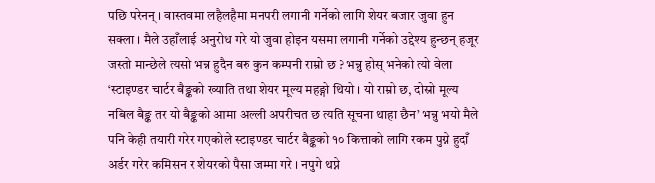पछि परेनन् । वास्तवमा लहैलहैमा मनपरी लगानी गर्नेको लागि शेयर बजार जुवा हुन सक्ला । मैले उहाँलाई अनुरोध गरे यो जुवा होइन यसमा लगानी गर्नेको उद्देश्य हुन्छन् हजूर जस्तो मान्छेले त्यसो भन्न हुदैन बरु कुन कम्पनी राम्रो छ ? भन्नु होस् भनेको त्यो वेला ‘स्टाइण्डर चार्टर बैङ्कको ख्याति तथा शेयर मूल्य महङ्गो थियो । यो राम्रो छ, दोस्रो मूल्य नबिल बैङ्क तर यो बैङ्कको आमा अल्ली अपरीचत छ त्यति सूचना थाहा छैन’ भन्नु भयो मैले पनि केही तयारी गरेर गएकोले स्टाइण्डर चार्टर बैङ्कको १० कित्ताको लागि रकम पुग्ने हुदाँ अर्डर गरेर कमिसन र शेयरको पैसा जम्मा गरे । नपुगे थप्ने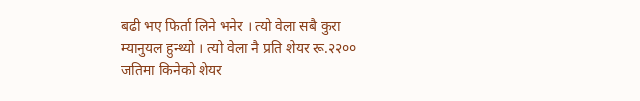बढी भए फिर्ता लिने भनेर । त्यो वेला सबै कुरा म्यानुयल हुन्थ्यो । त्यो वेला नै प्रति शेयर रू.२२०० जतिमा किनेको शेयर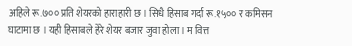अहिले रू.७०० प्रति शेयरको हाराहारी छ । सिधै हिसाब गर्दा रू.१५०० र कमिसन घाटामा छ । यही हिसाबले हेरे शेयर बजार जुवा होला । म वित्त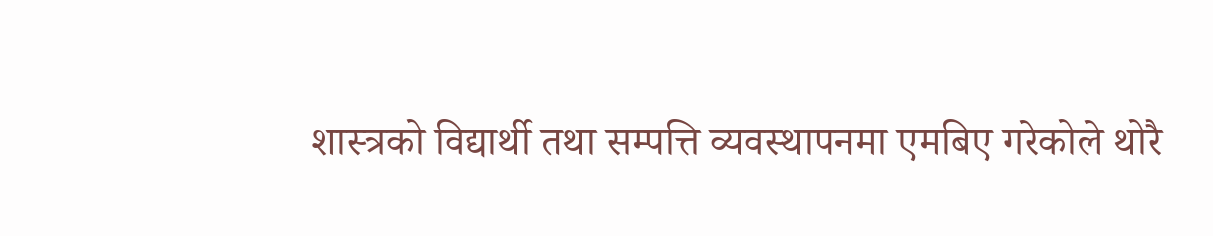शास्त्रको विद्यार्थी तथा सम्पत्ति व्यवस्थापनमा एमबिए गरेकोले थोरै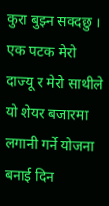कुरा बुझ्न सक्दछु ।
एक पटक मेरो दाज्यू र मेरो साथीले यो शेयर बजारमा लगानी गर्ने योजना बनाई दिन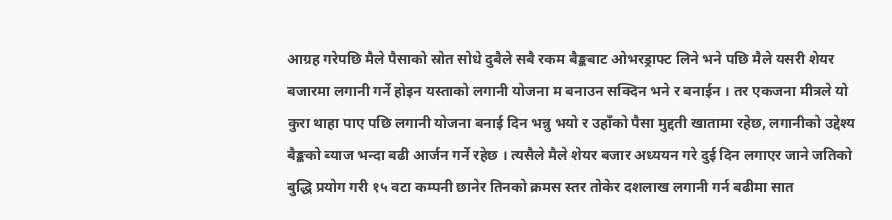आग्रह गरेपछि मैले पैसाको स्रोत सोधे दुबैले सबै रकम बैङ्कबाट ओभरड्राफ्ट लिने भने पछि मैले यसरी शेयर बजारमा लगानी गर्ने होइन यस्ताको लगानी योजना म बनाउन सक्दिन भने र बनाईन । तर एकजना मीत्रले यो कुरा थाहा पाए पछि लगानी योजना बनाई दिन भन्नु भयो र उहाँको पैसा मुद्दती खातामा रहेछ, लगानीको उद्देश्य बैङ्कको ब्याज भन्दा बढी आर्जन गर्ने रहेछ । त्यसैले मैले शेयर बजार अध्ययन गरे दुई दिन लगाएर जाने जतिको बुद्धि प्रयोग गरी १५ वटा कम्पनी छानेर तिनको क्रमस स्तर तोकेर दशलाख लगानी गर्न बढीमा सात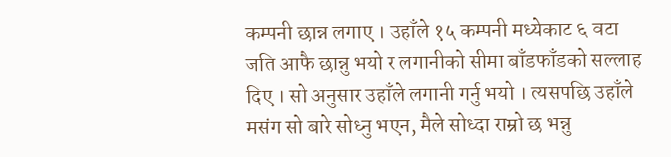कम्पनी छान्न लगाए । उहाँले १५ कम्पनी मध्येकाट ६ वटा जति आफै छान्नु भयो र लगानीको सीमा बाँडफाँडको सल्लाह दिए । सो अनुसार उहाँले लगानी गर्नु भयो । त्यसपछि उहाँले मसंग सो बारे सोध्नु भएन, मैले सोध्दा राम्रो छ भन्नु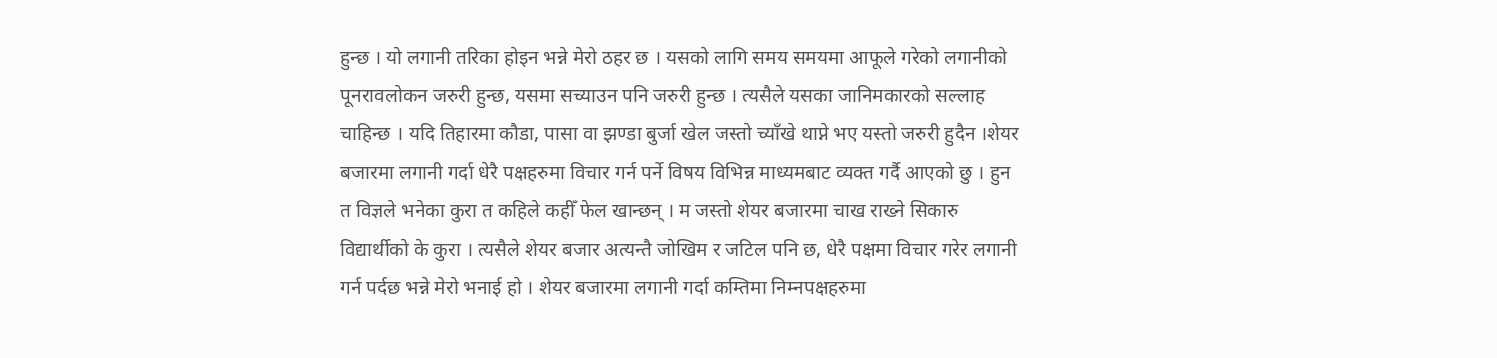हुन्छ । यो लगानी तरिका होइन भन्ने मेरो ठहर छ । यसको लागि समय समयमा आफूले गरेको लगानीको पूनरावलोकन जरुरी हुन्छ, यसमा सच्याउन पनि जरुरी हुन्छ । त्यसैले यसका जानिमकारको सल्लाह चाहिन्छ । यदि तिहारमा कौडा, पासा वा झण्डा बुर्जा खेल जस्तो च्याँखे थाप्ने भए यस्तो जरुरी हुदैन ।शेयर बजारमा लगानी गर्दा धेरै पक्षहरुमा विचार गर्न पर्ने विषय विभिन्न माध्यमबाट व्यक्त गर्दै आएको छु । हुन त विज्ञले भनेका कुरा त कहिले कहीँ फेल खान्छन् । म जस्तो शेयर बजारमा चाख राख्ने सिकारु विद्यार्थीको के कुरा । त्यसैले शेयर बजार अत्यन्तै जोखिम र जटिल पनि छ, धेरै पक्षमा विचार गरेर लगानी गर्न पर्दछ भन्ने मेरो भनाई हो । शेयर बजारमा लगानी गर्दा कम्तिमा निम्नपक्षहरुमा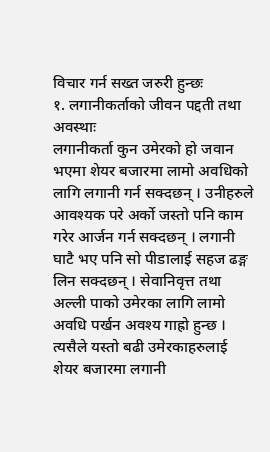विचार गर्न सख्त जरुरी हुन्छः
१. लगानीकर्ताको जीवन पद्दती तथा अवस्थाः
लगानीकर्ता कुन उमेरको हो जवान भएमा शेयर बजारमा लामो अवधिको लागि लगानी गर्न सक्दछन् । उनीहरुले आवश्यक परे अर्को जस्तो पनि काम गरेर आर्जन गर्न सक्दछन् । लगानी घाटै भए पनि सो पीडालाई सहज ढङ्ग लिन सक्दछन् । सेवानिवृत्त तथा अल्ली पाको उमेरका लागि लामो अवधि पर्खन अवश्य गाह्रो हुन्छ । त्यसैले यस्तो बढी उमेरकाहरुलाई शेयर बजारमा लगानी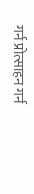गर्न प्रोत्साहन गर्न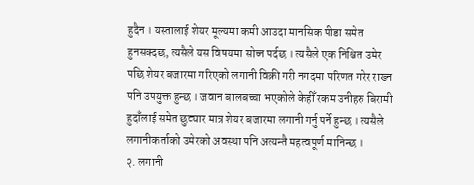हुदैन । यस्तालाई शेयर मूल्यमा कमी आउदा मानसिक पीडा समेत हुनसक्दछ, त्यसैले यस विषयमा सोच्न पर्दछ । त्यसैले एक निश्चित उमेर पछि शेयर बजारमा गरिएको लगानी विक्री गरी नगदमा परिणत गरेर राख्न पनि उपयुक्त हुन्छ । जवान बालबच्चा भएकोले केहीँ रकम उनीहरु बिरामी हुदाँलाई समेत छुट्यार मात्र शेयर बजारमा लगानी गर्नु पर्ने हुन्छ । त्यसैले लगानीकर्ताको उमेरको अवस्था पनि अत्यन्तै महत्वपूर्ण मानिन्छ ।
२. लगानी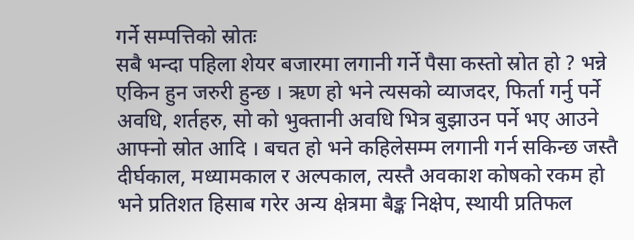गर्ने सम्पत्तिको स्रोतः
सबै भन्दा पहिला शेयर बजारमा लगानी गर्ने पैसा कस्तो स्रोत हो ? भन्ने एकिन हुन जरुरी हुन्छ । ऋण हो भने त्यसको व्याजदर, फिर्ता गर्नु पर्ने अवधि, शर्तहरु, सो को भुक्तानी अवधि भित्र बुझाउन पर्ने भए आउने आफ्नो स्रोत आदि । बचत हो भने कहिलेसम्म लगानी गर्न सकिन्छ जस्तै दीर्घकाल, मध्यामकाल र अल्पकाल, त्यस्तै अवकाश कोषको रकम हो भने प्रतिशत हिसाब गरेर अन्य क्षेत्रमा बैङ्क निक्षेप, स्थायी प्रतिफल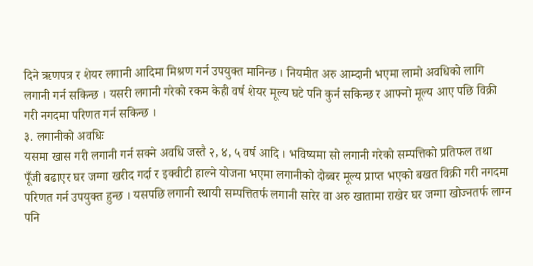दिने ऋणपत्र र शेयर लगानी आदिमा मिश्रण गर्न उपयुक्त मानिन्छ । नियमीत अरु आम्दानी भएमा लामो अवधिको लागि लगानी गर्न सकिन्छ । यसरी लगानी गरेको रकम केही वर्ष शेयर मूल्य घटे पनि कुर्न सकिन्छ र आफ्नो मूल्य आए पछि विक्री गरी नगदमा परिणत गर्न सकिन्छ ।
३. लगानीको अवधिः
यसमा खास गरी लगानी गर्न सक्ने अवधि जस्तै २, ४, ५ वर्ष आदि । भविष्यमा सो लगानी गरेको सम्पत्तिको प्रतिफल तथा पूँजी बढाएर घर जग्गा खरीद गर्दा र इक्वीटी हाल्ने योजना भएमा लगानीको दोब्बर मूल्य प्राप्त भएको बखत विक्री गरी नगदमा परिणत गर्न उपयुक्त हुन्छ । यसपछि लगानी स्थायी सम्पत्तितर्फ लगानी सारेर वा अरु खातामा राखेर घर जग्गा खोज्नतर्फ लाग्न पनि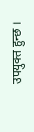उपयुक्त हुन्छ ।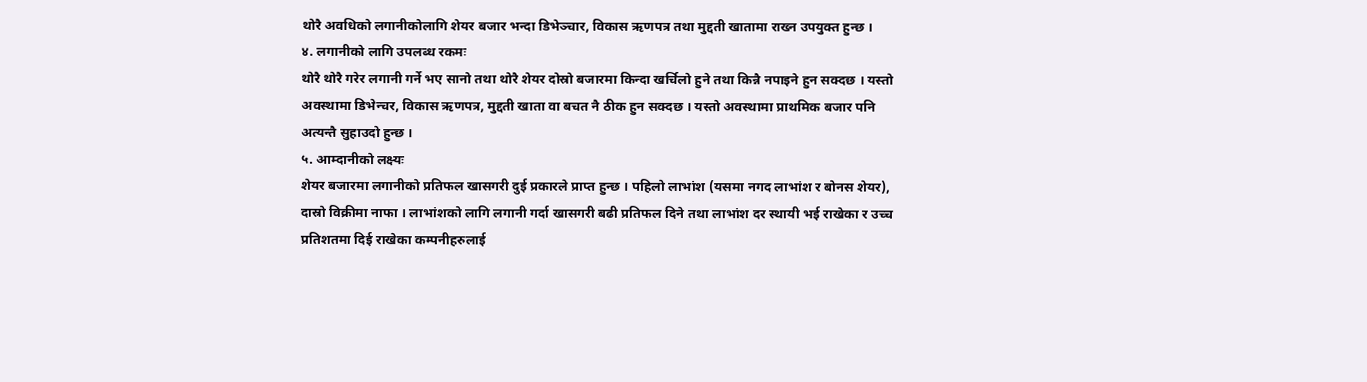थोरै अवधिको लगानीकोलागि शेयर बजार भन्दा डिभेञ्चार, विकास ऋणपत्र तथा मुद्दती खातामा राख्न उपयुक्त हुन्छ ।
४. लगानीको लागि उपलब्ध रकमः
थोरै थोरै गरेर लगानी गर्ने भए सानो तथा थोरै शेयर दोस्रो बजारमा किन्दा खर्चिलो हुने तथा किन्नै नपाइने हुन सक्दछ । यस्तो अवस्थामा डिभेन्चर, विकास ऋणपत्र, मुद्दती खाता वा बचत नै ठीक हुन सक्दछ । यस्तो अवस्थामा प्राथमिक बजार पनि अत्यन्तै सुहाउदो हुन्छ ।
५. आम्दानीको लक्ष्यः
शेयर बजारमा लगानीको प्रतिफल खासगरी दुई प्रकारले प्राप्त हुन्छ । पहिलो लाभांश (यसमा नगद लाभांश र बोनस शेयर), दास्रो विक्रीमा नाफा । लाभांशको लागि लगानी गर्दा खासगरी बढी प्रतिफल दिने तथा लाभांश दर स्थायी भई राखेका र उच्च प्रतिशतमा दिई राखेका कम्पनीहरुलाई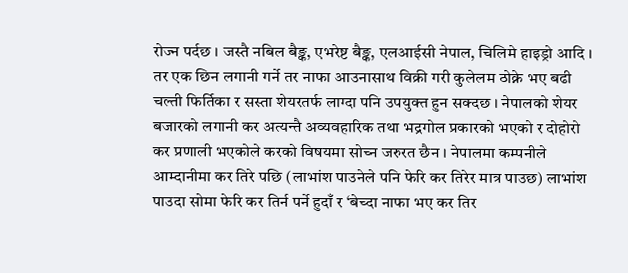रोज्न पर्दछ । जस्तै नबिल बैङ्क, एभरेष्ट बैङ्क, एलआईसी नेपाल, चिलिमे हाइड्रो आदि । तर एक छिन लगानी गर्ने तर नाफा आउनासाथ विक्री गरी कुलेलम ठोक्ने भए बढी चल्ती फिर्तिका र सस्ता शेयरतर्फ लाग्दा पनि उपयुक्त हुन सक्दछ । नेपालको शेयर बजारको लगानी कर अत्यन्तै अव्यवहारिक तथा भद्रगोल प्रकारको भएको र दोहोरो कर प्रणाली भएकोले करको विषयमा सोच्न जरुरत छैन । नेपालमा कम्पनीले आम्दानीमा कर तिरे पछि (लाभांश पाउनेले पनि फेरि कर तिरेर मात्र पाउछ) लाभांश पाउदा सोमा फेरि कर तिर्न पर्ने हुदाँ र ‘बेच्दा नाफा भए कर तिर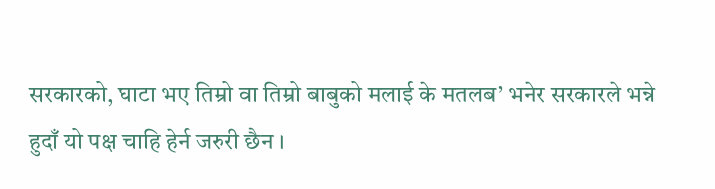सरकारको, घाटा भए तिम्रो वा तिम्रो बाबुको मलाई के मतलब’ भनेर सरकारले भन्ने हुदाँ यो पक्ष चाहि हेर्न जरुरी छैन ।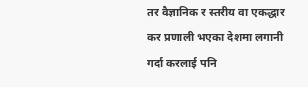तर वैज्ञानिक र स्तरीय वा एकद्धार कर प्रणाली भएका देशमा लगानी गर्दा करलाई पनि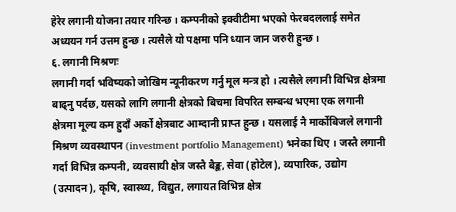हेरेर लगानी योजना तयार गरिन्छ । कम्पनीको इक्वीटीमा भएको फेरबदललाई समेत अध्ययन गर्न उत्तम हुन्छ । त्यसैले यो पक्षमा पनि ध्यान जान जरुरी हुन्छ ।
६. लगानी मिश्रणः
लगानी गर्दा भविष्यको जोखिम न्यूनीकरण गर्नु मूल मन्त्र हो । त्यसैले लगानी विभिन्न क्षेत्रमा बाढ्नु पर्दछ, यसको लागि लगानी क्षेत्रको बिचमा विपरित सम्बन्ध भएमा एक लगानी क्षेत्रमा मूल्य कम हुदाँ अर्को क्षेत्रबाट आम्दानी प्राप्त हुन्छ । यसलाई नै मार्कोबिजले लगानी मिश्रण व्यवस्थापन (investment portfolio Management) भनेका थिए । जस्तै लगानी गर्दा विभिन्न कम्पनी, व्यवसायी क्षेत्र जस्तै बैङ्क, सेवा (होटेल), व्यपारिक, उद्योग (उत्पादन), कृषि, स्वास्थ्य, विद्युत, लगायत विभिन्न क्षेत्र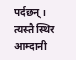पर्दछन् । त्यस्तै स्थिर आम्दानी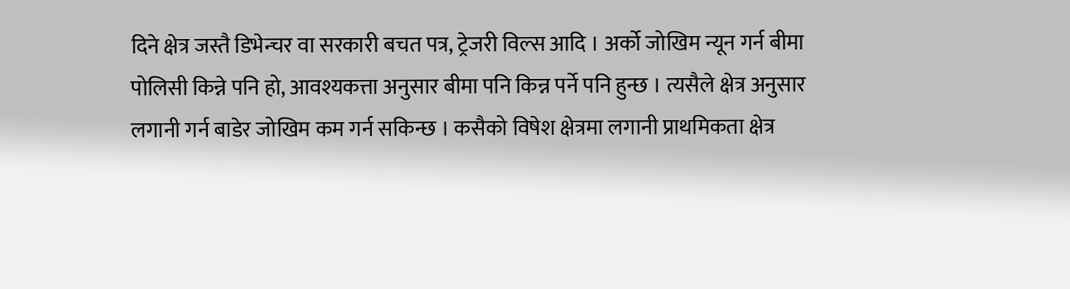दिने क्षेत्र जस्तै डिभेन्चर वा सरकारी बचत पत्र, ट्रेजरी विल्स आदि । अर्को जोखिम न्यून गर्न बीमा पोलिसी किन्ने पनि हो, आवश्यकत्ता अनुसार बीमा पनि किन्न पर्ने पनि हुन्छ । त्यसैले क्षेत्र अनुसार लगानी गर्न बाडेर जोखिम कम गर्न सकिन्छ । कसैको विषेश क्षेत्रमा लगानी प्राथमिकता क्षेत्र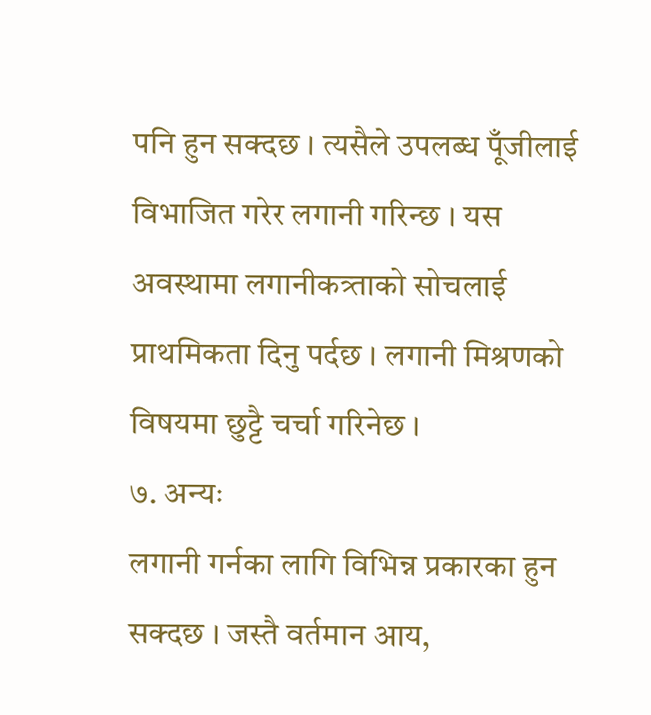पनि हुन सक्दछ । त्यसैले उपलब्ध पूँजीलाई विभाजित गरेर लगानी गरिन्छ । यस अवस्थामा लगानीकत्र्ताको सोचलाई प्राथमिकता दिनु पर्दछ । लगानी मिश्रणको विषयमा छुट्टै चर्चा गरिनेछ ।
७. अन्यः
लगानी गर्नका लागि विभिन्न प्रकारका हुन सक्दछ । जस्तै वर्तमान आय,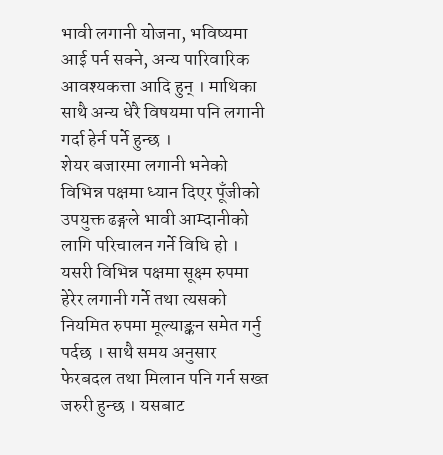भावी लगानी योजना, भविष्यमा आई पर्न सक्ने, अन्य पारिवारिक आवश्यकत्ता आदि हुन् । माथिका साथै अन्य धेरै विषयमा पनि लगानी गर्दा हेर्न पर्ने हुन्छ ।
शेयर बजारमा लगानी भनेको विभिन्न पक्षमा ध्यान दिएर पूँजीको उपयुक्त ढङ्गले भावी आम्दानीको लागि परिचालन गर्ने विधि हो । यसरी विभिन्न पक्षमा सूक्ष्म रुपमा हेरेर लगानी गर्ने तथा त्यसको नियमित रुपमा मूल्याङ्कन समेत गर्नु पर्दछ । साथै समय अनुसार फेरबदल तथा मिलान पनि गर्न सख्त जरुरी हुन्छ । यसबाट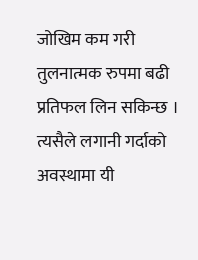जोखिम कम गरी तुलनात्मक रुपमा बढी प्रतिफल लिन सकिन्छ । त्यसैले लगानी गर्दाको अवस्थामा यी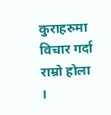कुराहरुमा विचार गर्दा राम्रो होला ।